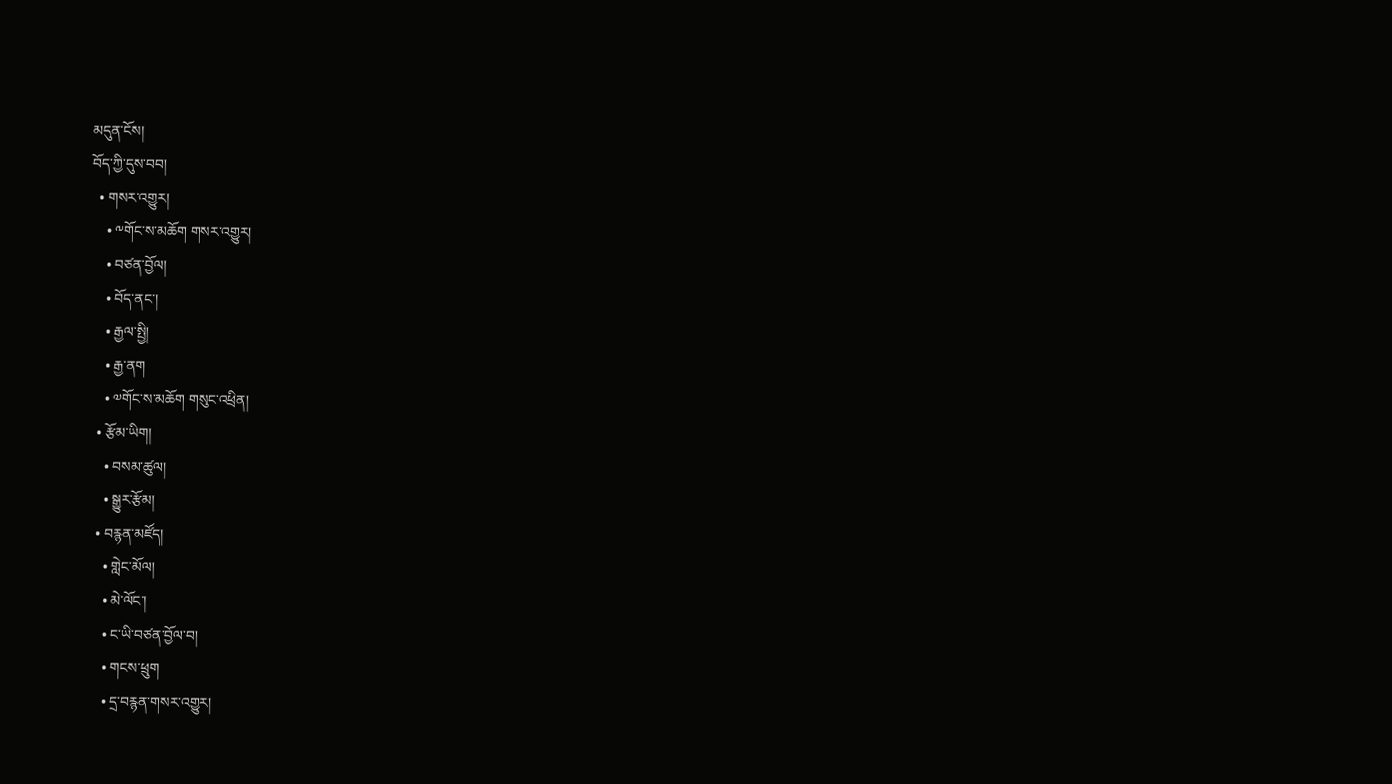མདུན་ངོས།
བོད་ཀྱི་དུས་བབ།
  • གསར་འགྱུར།
    • ༸གོང་ས་མཆོག གསར་འགྱུར།
    • བཙན་བྱོལ།
    • བོད་ནང་།
    • རྒྱལ་སྤྱི།
    • རྒྱ་ནག
    • ༧གོང་ས་མཆོག གསུང་འཕྲིན།
  • རྩོམ་ཡིག།
    • བསམ་ཚུལ།
    • སྒྱུར་རྩོམ།
  • བརྙན་མཛོད།
    • གླེང་མོལ།
    • མེ་ལོང་།
    • ང་ཡི་བཙན་བྱོལ་བ།
    • གངས་ཕྲུག
    • དྲ་བརྙན་གསར་འགྱུར།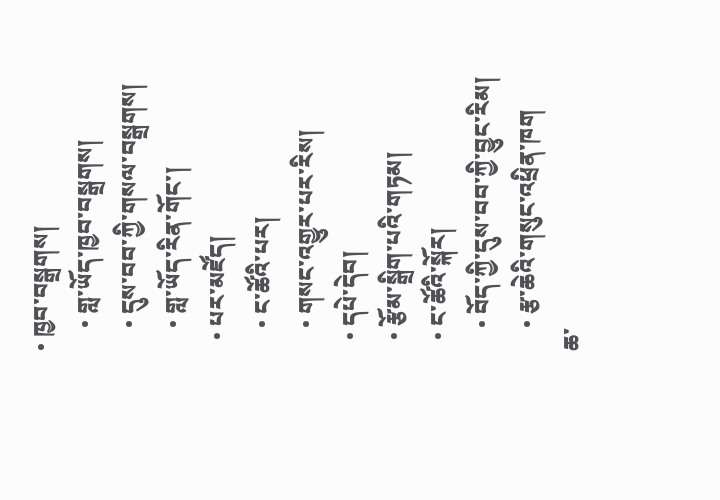• ཁྱབ་བསྒྲགས།
    • གླ་ཡོད་ཁྱབ་བསྒྲགས།
    • དུས་བབ་ཀྱི་གསལ་བསྒྲགས།
    • གླ་ཡོད་རིན་གོང་།
  • པར་མཛོད།
    • ང་ཚོའི་པར།
    • གསང་འགྱུར་པར་རིས།
  • དཔེ་དེབ།
  • རྩོམ་སྒྲིག་པའི་གཏམ།
  • ང་ཚོའི་སྐོར།
    • བོད་ཀྱི་དུས་བབ་ཀྱི་བྱུང་རིམ།
    • རྩ་ཆེའི་གསུང་འཕྲིན་ཁག
ཆ་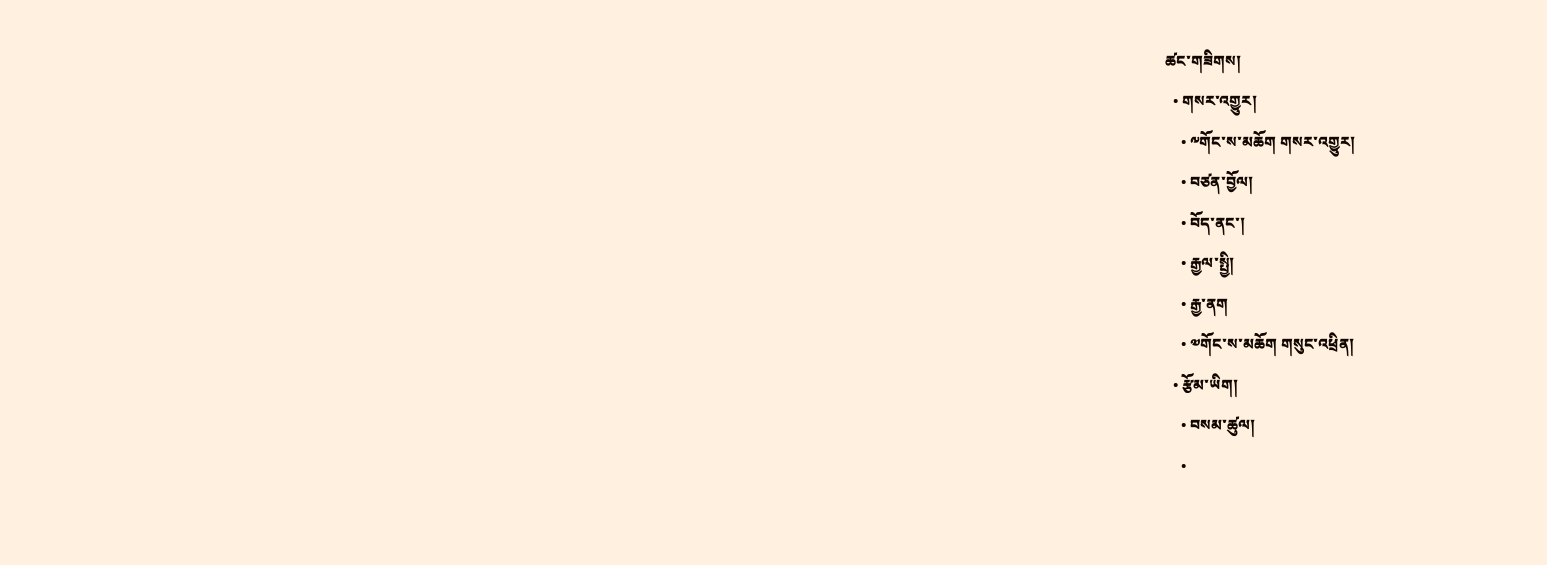ཚང་གཟིགས།
  • གསར་འགྱུར།
    • ༸གོང་ས་མཆོག གསར་འགྱུར།
    • བཙན་བྱོལ།
    • བོད་ནང་།
    • རྒྱལ་སྤྱི།
    • རྒྱ་ནག
    • ༧གོང་ས་མཆོག གསུང་འཕྲིན།
  • རྩོམ་ཡིག།
    • བསམ་ཚུལ།
    •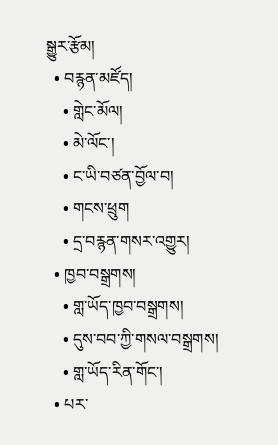སྒྱུར་རྩོམ།
  • བརྙན་མཛོད།
    • གླེང་མོལ།
    • མེ་ལོང་།
    • ང་ཡི་བཙན་བྱོལ་བ།
    • གངས་ཕྲུག
    • དྲ་བརྙན་གསར་འགྱུར།
  • ཁྱབ་བསྒྲགས།
    • གླ་ཡོད་ཁྱབ་བསྒྲགས།
    • དུས་བབ་ཀྱི་གསལ་བསྒྲགས།
    • གླ་ཡོད་རིན་གོང་།
  • པར་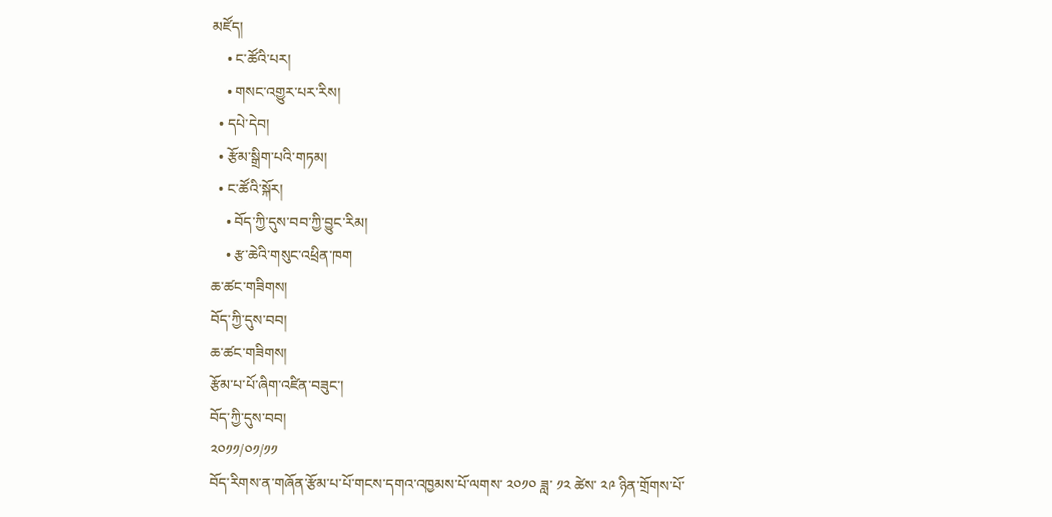མཛོད།
    • ང་ཚོའི་པར།
    • གསང་འགྱུར་པར་རིས།
  • དཔེ་དེབ།
  • རྩོམ་སྒྲིག་པའི་གཏམ།
  • ང་ཚོའི་སྐོར།
    • བོད་ཀྱི་དུས་བབ་ཀྱི་བྱུང་རིམ།
    • རྩ་ཆེའི་གསུང་འཕྲིན་ཁག
ཆ་ཚང་གཟིགས།
བོད་ཀྱི་དུས་བབ།
ཆ་ཚང་གཟིགས།
རྩོམ་པ་པོ་ཞིག་འཛིན་བཟུང་།
བོད་ཀྱི་དུས་བབ།
༢༠༡༡/༠༡/༡༡
བོད་རིགས་ན་གཞོན་རྩོམ་པ་པོ་གངས་དགའ་འཁྱམས་པོ་ལགས་ ༢༠༡༠ ཟླ་ ༡༢ ཚེས་ ༢༩ ཉིན་གྲོགས་པོ་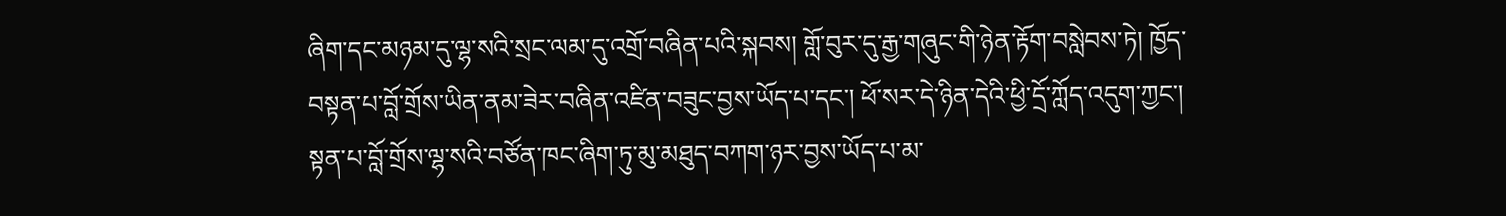ཞིག་དང་མཉམ་དུ་ལྷ་སའི་སྲང་ལམ་དུ་འགྲོ་བཞིན་པའི་སྐབས། གློ་བུར་དུ་རྒྱ་གཞུང་གི་ཉེན་རྟོག་བསླེབས་ཏེ། ཁྱོད་བསྟན་པ་བློ་གྲོས་ཡིན་ནམ་ཟེར་བཞིན་འཛིན་བཟུང་བྱས་ཡོད་པ་དང་། ཕོ་སར་དེ་ཉིན་དེའི་ཕྱི་དྲོ་ཀློད་འདུག་ཀྱང་། སྟན་པ་བློ་གྲོས་ལྷ་སའི་བཙོན་ཁང་ཞིག་ཏུ་མུ་མཐུད་བཀག་ཉར་བྱས་ཡོད་པ་མ་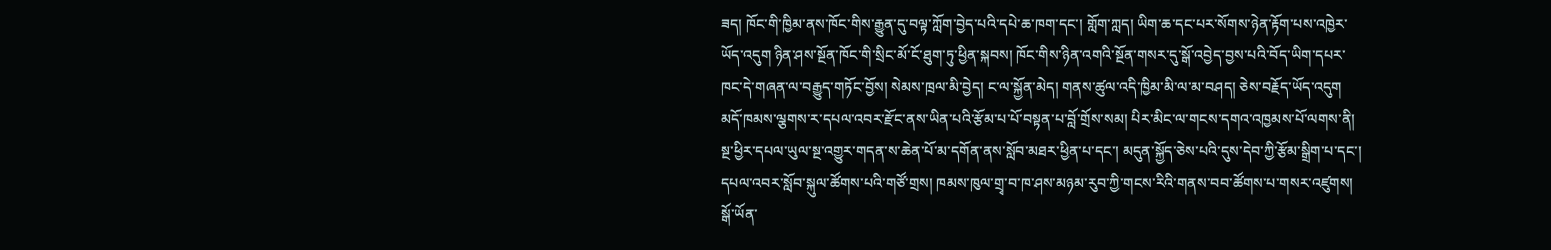ཟད། ཁོང་གི་ཁྱིམ་ནས་ཁོང་གིས་རྒྱུན་དུ་བལྟ་ཀློག་བྱེད་པའི་དཔེ་ཆ་ཁག་དང་། གློག་ཀླད། ཡིག་ཆ་དང་པར་སོགས་ཉེན་རྟོག་པས་འཁྱེར་ཡོད་འདུག ཉིན་ཤས་སྔོན་ཁོང་གི་སྲིང་མོ་ངོ་ཐུག་ཏུ་ཕྱིན་སྐབས། ཁོང་གིས་ཉིན་འགའི་སྔོན་གསར་དུ་སྒོ་འབྱེད་བྱས་པའི་བོད་ཡིག་དཔར་ཁང་དེ་གཞན་ལ་བརྒྱུད་གཏོང་བྱོས། སེམས་ཁྲལ་མི་བྱེད། ང་ལ་སྐྱོན་མེད། གནས་ཚུལ་འདི་ཁྱིམ་མི་ལ་མ་བཤད། ཅེས་བརྗོད་ཡོད་འདུག
མདོ་ཁམས་ལྕགས་ར་དཔལ་འབར་རྫོང་ནས་ཡིན་པའི་རྩོམ་པ་པོ་བསྟན་པ་བློ་གྲོས་སམ། པིར་མིང་ལ་གངས་དགའ་འཁྱམས་པོ་ལགས་ནི།  སྔ་ཕྱིར་དཔལ་ཡུལ་སྔ་འགྱུར་གདན་ས་ཆེན་པོ་མ་དགོན་ནས་སློབ་མཐར་ཕྱིན་པ་དང་། མདུན་སྐྱོད་ཅེས་པའི་དུས་དེབ་ཀྱི་རྩོམ་སྒྲིག་པ་དང་། དཔལ་འབར་སློབ་སྐུལ་ཚོགས་པའི་གཙོ་གྲས། ཁམས་ཁུལ་གྲྭ་བ་ཁ་ཤས་མཉམ་རུབ་ཀྱི་གངས་རིའི་གནས་བབ་ཚོགས་པ་གསར་འཛུགས། སྒོ་ཡོན་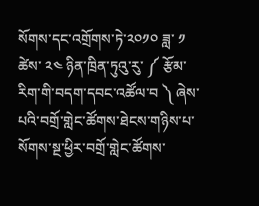སོགས་དང་འགྲོགས་ཏེ་༢༠༡༠ ཟླ་ ༡ ཚེས་ ༢༤ ཉིན་ཁྲིན་ཏུའུ་རུ་ ༼ རྩོམ་རིག་གི་བདག་དབང་འཚོལ་བ ༽ ཞེས་པའི་བགྲོ་གླེང་ཚོགས་ཐེངས་གཉིས་པ་སོགས་སྔ་ཕྱིར་བགྲོ་གླེང་ཚོགས་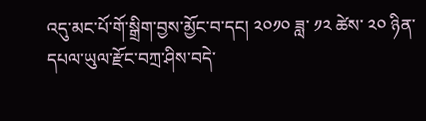འདུ་མང་པོ་གོ་སྒྲིག་བྱས་མྱོང་བ་དང། ༢༠༡༠ ཟླ་ ༡༢ ཚེས་ ༢༠ ཉིན་དཔལ་ཡུལ་རྫོང་བཀྲ་ཤིས་བདེ་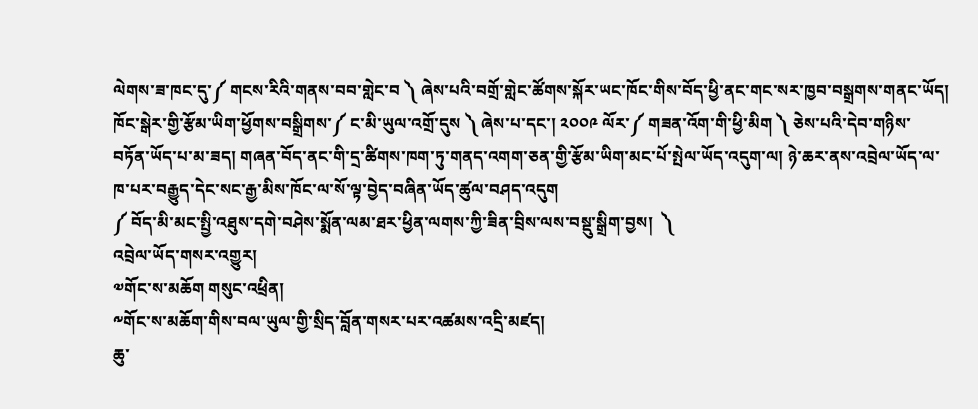ལེགས་ཟ་ཁང་དུ་༼ གངས་རིའི་གནས་བབ་གླེང་བ ༽ ཞེས་པའི་བགྲོ་གླེང་ཚོགས་སྐོར་ཡང་ཁོང་གིས་བོད་ཕྱི་ནང་གང་སར་ཁྱབ་བསྒྲགས་གནང་ཡོད།
ཁོང་སྒེར་གྱི་རྩོམ་ཡིག་ཕྱོགས་བསྒྲིགས་༼ ང་མི་ཡུལ་འགྲོ་དུས ༽ ཞེས་པ་དང་། ༢༠༠༩ ལོར་༼ གཟན་འོག་གི་ཕྱི་མིག ༽ ཅེས་པའི་དེབ་གཉིས་བཏོན་ཡོད་པ་མ་ཟད། གཞན་བོད་ནང་གི་དྲ་ཚིགས་ཁག་ཏུ་གནད་འགག་ཅན་གྱི་རྩོམ་ཡིག་མང་པོ་སྤེལ་ཡོད་འདུག་ལ། ཉེ་ཆར་ནས་འབྲེལ་ཡོད་ལ་ཁ་པར་བརྒྱུད་དེང་སང་རྒྱ་མིས་ཁོང་ལ་སོ་ལྟ་བྱེད་བཞིན་ཡོད་ཚུལ་བཤད་འདུག
༼ བོད་མི་མང་སྤྱི་འཐུས་དགེ་བཤེས་སྨོན་ལམ་ཐར་ཕྱིན་ལགས་ཀྱི་ཟིན་བྲིས་ལས་བསྡུ་སྒྲིག་བྱས།  ༽
འབྲེལ་ཡོད་གསར་འགྱུར།
༧གོང་ས་མཆོག གསུང་འཕྲིན།
༸གོང་ས་མཆོག་གིས་བལ་ཡུལ་གྱི་སྲིད་བློན་གསར་པར་འཚམས་འདྲི་མཛད།
ཆུ་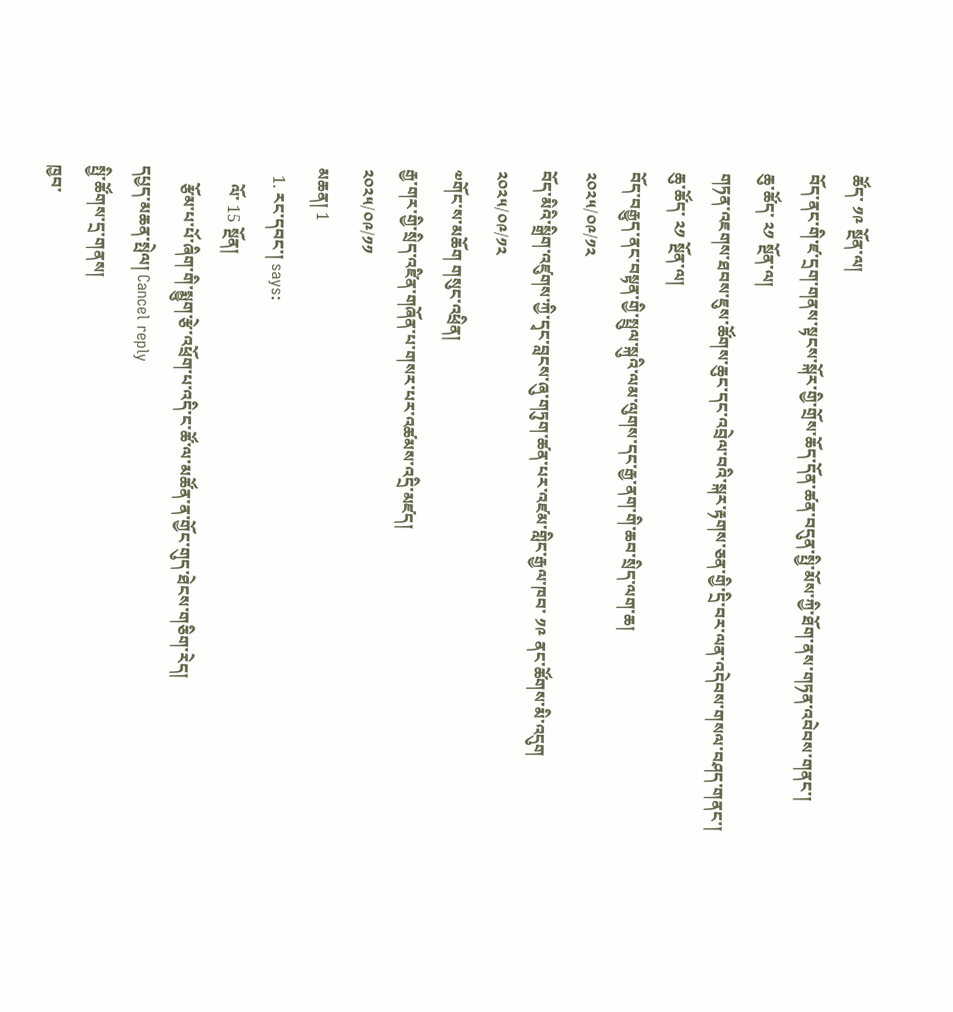ཚོད་ ༡༩ སྔོན་ལ།
བོད་ནང་གི་ཛ་དྲག་གནས་སྟངས་སྐོར་གྱི་གྲོས་ཆོད་དོན་ཚན་བདུན་སྤྱི་མོས་ཀྱི་ཐོག་ནས་གཏན་འབེབས་གནང་།
ཆུ་ཚོད་ ༢༡ སྔོན་ལ།
གཏན་འཇགས་ཐབས་ཇུས་ཚོགས་ཆུང་དང་འབྲེལ་བའི་སྐར་རྟགས་ཅན་གྱི་དྲི་བར་ལན་འདེབས་གསལ་བཤད་གནང་།
ཆུ་ཚོད་ ༢༡ སྔོན་ལ།
བོད་བརྒྱུད་ནང་བསྟན་གྱི་སྤྲུལ་སྐུའི་ལམ་ལུགས་དང་རྒྱ་ནག་གི་ཆབ་སྲིད་ལག་ཆ།
༢༠༢༥/༠༩/༡༢
བོད་མིའི་སྒྲིག་འཛུགས་ཀྱི་དྭང་བླངས་ཞུ་གཏུག་ཚན་པར་འཛམ་གླིང་རྒྱལ་ཁབ་ ༡༩ ནང་ཚོགས་མི་འདུག
༢༠༢༥/༠༩/༡༢
༧གོང་ས་མཆོག གསུང་འཕྲིན།
རྒྱ་གར་གྱི་སྲིད་འཛིན་གཞོན་པ་གསར་པར་འཚམས་འདྲི་མཛད།
༢༠༢༥/༠༩/༡༡
མཆན། 1
  1. རང་དབང་། says:
    ལོ་ 15 སྔོན།
    རྩོམ་པ་པོ་ཞིག་གི་སྨྱུག་རྩེ་འཕྲོག་པ་འདི་ང་ཚོ་ལ་མཚོན་ན་གྱོང་གུད་ཐེངས་གཅིག་རེད།
དཔྱད་མཆན་སྤེལ། Cancel reply
སྤྱི་ཚོགས་དྲ་གནས།
ཁྱབ་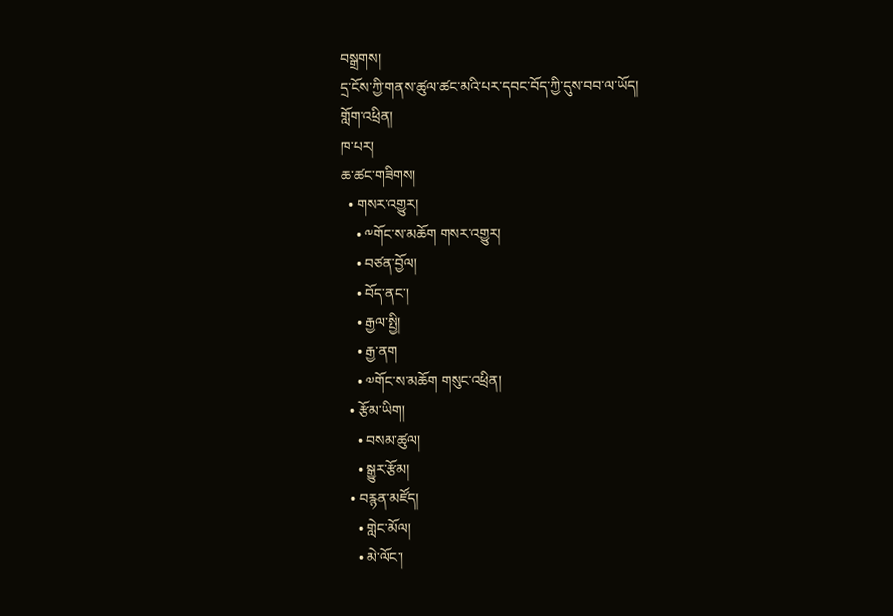བསྒྲགས།
དྲ་ངོས་ཀྱི་གནས་ཚུལ་ཚང་མའི་པར་དབང་བོད་ཀྱི་དུས་བབ་ལ་ཡོད།
གློག་འཕྲིན།
ཁ་པར།
ཆ་ཚང་གཟིགས།
  • གསར་འགྱུར།
    • ༸གོང་ས་མཆོག གསར་འགྱུར།
    • བཙན་བྱོལ།
    • བོད་ནང་།
    • རྒྱལ་སྤྱི།
    • རྒྱ་ནག
    • ༧གོང་ས་མཆོག གསུང་འཕྲིན།
  • རྩོམ་ཡིག།
    • བསམ་ཚུལ།
    • སྒྱུར་རྩོམ།
  • བརྙན་མཛོད།
    • གླེང་མོལ།
    • མེ་ལོང་།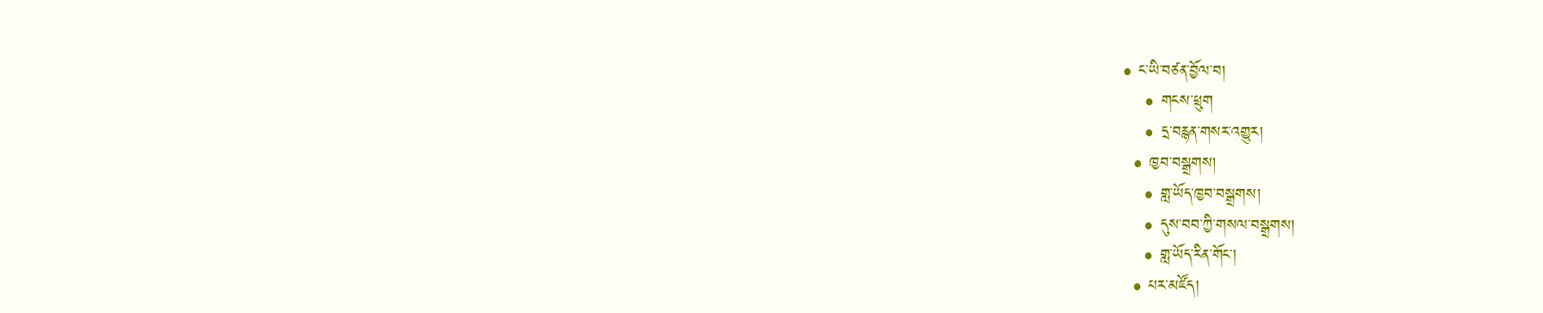• ང་ཡི་བཙན་བྱོལ་བ།
    • གངས་ཕྲུག
    • དྲ་བརྙན་གསར་འགྱུར།
  • ཁྱབ་བསྒྲགས།
    • གླ་ཡོད་ཁྱབ་བསྒྲགས།
    • དུས་བབ་ཀྱི་གསལ་བསྒྲགས།
    • གླ་ཡོད་རིན་གོང་།
  • པར་མཛོད།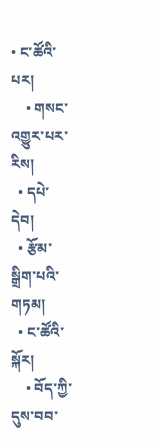• ང་ཚོའི་པར།
    • གསང་འགྱུར་པར་རིས།
  • དཔེ་དེབ།
  • རྩོམ་སྒྲིག་པའི་གཏམ།
  • ང་ཚོའི་སྐོར།
    • བོད་ཀྱི་དུས་བབ་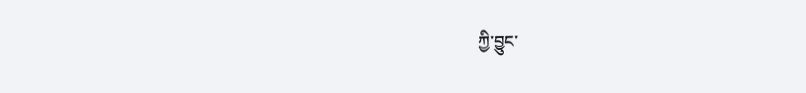ཀྱི་བྱུང་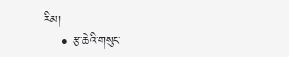རིམ།
    • རྩ་ཆེའི་གསུང་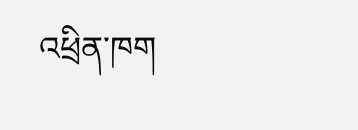འཕྲིན་ཁག